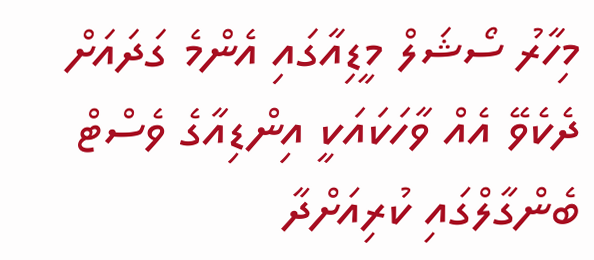މިހާރު ސޯޝަލް މީޑިއާގައި އެންމެ ގަދައަށް ދެކެވޭ އެއް ވާހަކައަކީ އިންޑިއާގެ ވެސްޓް ބެންގާލްގައި ކުރިއަށްދާ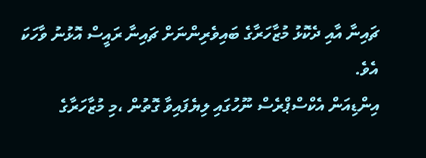ޗައިނާ އާއި ދެކޮޅު މުޒާހަރާގެ ބައިވެރިންނަށް ޗައިނާ ރައީސް އޮޅުނު ވާހަކަ އެވެ.
އިންޑިއަން އެކްސްޕްރެސް ނޫހުގައި ލިޔެފައިވާ ގޮތުން ،މި މުޒާހަރާގެ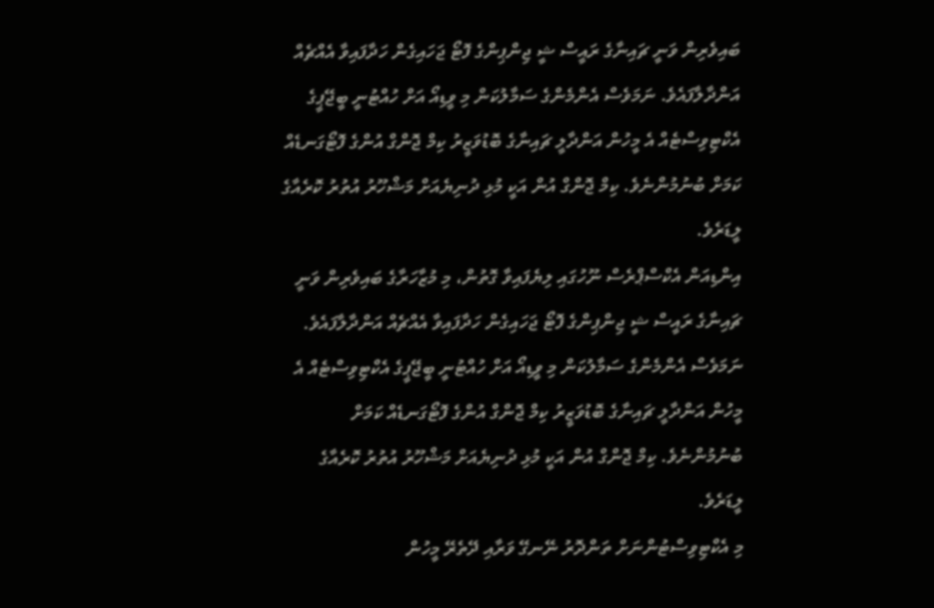ބައިވެރިން ވަނީ ޗައިނާގެ ރައީސް ޝީ ޖިންޕިންގެ ފޮޓޯ ޖަހައިގެން ހަދާފައިވާ އެއްޗެއް އަންދާލާފައެވެ. ނަމަވެސް އެންމެންގެ ސަމާލުކަން މި ވީޑިއޯ އަށް ހުއްޓުނީ ބީޖޭޕީގެ އެކްޓިވިސްޓެއް އެ މީހުން އަންދާލީ ޗައިނާގެ ބޮޑުވަޒީރު ކިމް ޖޮންގް އުންގެ ފޮޓޯގަނޑެއް ކަމަށް ބުނުމުންނެވެ. ކިމް ޖޮންގް އުން އަކީ މުޅި ދުނިޔެއަށް މަޝްހޫރު އުތުރު ކޮރެއާގެ ލީޑަރެވެ.
އިންޑިއަން އެކްސްޕްރެސް ނޫހުގައި ލިޔެފައިވާ ގޮތުން، މި މުޒާހަރާގެ ބައިވެރިން ވަނީ ޗައިނާގެ ރައީސް ޝީ ޖިންޕިންގެ ފޮޓޯ ޖަހައިގެން ހަދާފައިވާ އެއްޗެއް އަންދާލާފައެވެ. ނަމަވެސް އެންމެންގެ ސަމާލުކަން މި ވީޑިއޯ އަށް ހުއްޓުނީ ބީޖޭޕީގެ އެކްޓިވިސްޓެއް އެ މީހުން އަންދާލީ ޗައިނާގެ ބޮޑުވަޒީރު ކިމް ޖޮންގް އުންގެ ފޮޓޯގަނޑެއް ކަމަށް ބުނުމުންނެވެ. ކިމް ޖޮންގް އުން އަކީ މުޅި ދުނިޔެއަށް މަޝްހޫރު އުތުރު ކޮރެއާގެ ލީޑަރެވެ.
މި އެކްޓިވިސްޓުންނަށް ތަންދޮރު ނޭނގޭ ވަރާއި ދޭތެރޭ މީހުން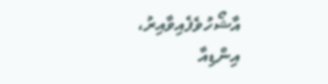އާޝޯހުވެފެއިވާއިރު، އިންޑިއާ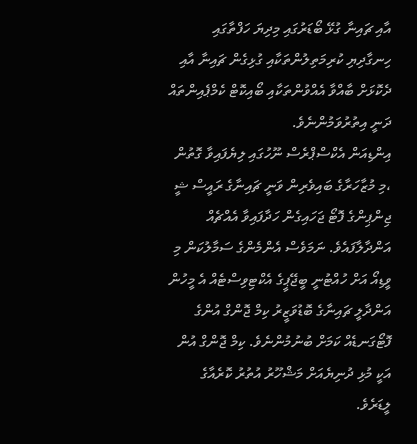އާއި ޗައިނާ ގުޅޭ ބޯޑަރުގައި މިދިޔަ ހަފްތާގައި ހިނގާދިޔި ކުރިމަތިލުންތަކާއި ގުޅިގެން ޗައިނާ އާއި ދެކޮޅަށް ބާއްވާ އެއްވުންތަކާއި ބޯއިކޮޓް ކެމްޕެއިންތައް ދަނީ އިތުރުވަމުންނެވެ.
އިންޑިއަން އެކްސްޕްރެސް ނޫހުގައި ލިޔެފައިވާ ގޮތުން ،މި މުޒާހަރާގެ ބައިވެރިން ވަނީ ޗައިނާގެ ރައީސް ޝީ ޖިންޕިންގެ ފޮޓޯ ޖަހައިގެން ހަދާފައިވާ އެއްޗެއް އަންދާލާފައެވެ. ނަމަވެސް އެންމެންގެ ސަމާލުކަން މި ވީޑިއޯ އަށް ހުއްޓުނީ ބީޖޭޕީގެ އެކްޓިވިސްޓެއް އެ މީހުން އަންދާލީ ޗައިނާގެ ބޮޑުވަޒީރު ކިމް ޖޮންގް އުންގެ ފޮޓޯގަނޑެއް ކަމަށް ބުނުމުންނެވެ. ކިމް ޖޮންގް އުން އަކީ މުޅި ދުނިޔެއަށް މަޝްހޫރު އުތުރު ކޮރެއާގެ ލީޑަރެވެ.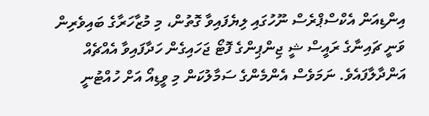އިންޑިއަން އެކްސްޕްރެސް ނޫހުގައި ލިޔެފައިވާ ގޮތުން، މި މުޒާހަރާގެ ބައިވެރިން ވަނީ ޗައިނާގެ ރައީސް ޝީ ޖިންޕިންގެ ފޮޓޯ ޖަހައިގެން ހަދާފައިވާ އެއްޗެއް އަންދާލާފައެވެ. ނަމަވެސް އެންމެންގެ ސަމާލުކަން މި ވީޑިއޯ އަށް ހުއްޓުނީ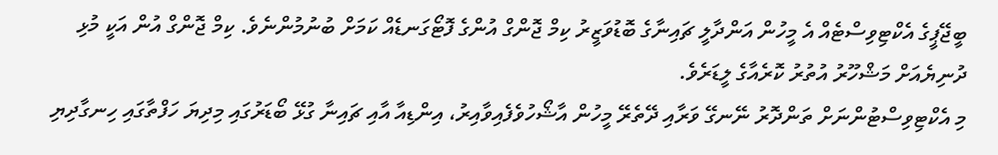ބީޖޭޕީގެ އެކްޓިވިސްޓެއް އެ މީހުން އަންދާލީ ޗައިނާގެ ބޮޑުވަޒީރު ކިމް ޖޮންގް އުންގެ ފޮޓޯގަނޑެއް ކަމަށް ބުނުމުންނެވެ. ކިމް ޖޮންގް އުން އަކީ މުޅި ދުނިޔެއަށް މަޝްހޫރު އުތުރު ކޮރެއާގެ ލީޑަރެވެ.
މި އެކްޓިވިސްޓުންނަށް ތަންދޮރު ނޭނގޭ ވަރާއި ދޭތެރޭ މީހުން އާޝޯހުވެފެއިވާއިރު، އިންޑިއާ އާއި ޗައިނާ ގުޅޭ ބޯޑަރުގައި މިދިޔަ ހަފްތާގައި ހިނގާދިޔި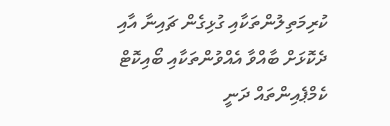ކުރިމަތިލުންތަކާއި ގުޅިގެން ޗައިނާ އާއި ދެކޮޅަށް ބާއްވާ އެއްވުންތަކާއި ބޯއިކޮޓް ކެމްޕެއިންތައް ދަނީ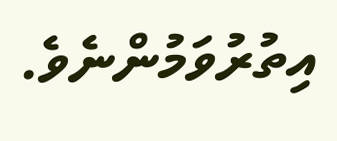އިތުރުވަމުންނެވެ.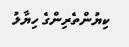ކިޔުންތެރިންގެ ހިޔާލު